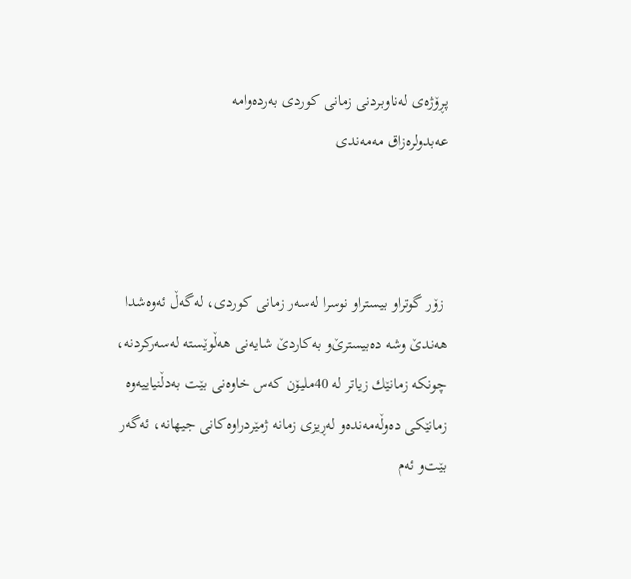پڕۆژه‌ی‌ له‌ناوبردنی‌ زمانی‌ كوردی‌ به‌رده‌وامه‌
عه‌بدولره‌زاق مه‌مه‌ندی‌



 زۆر گوتراو بیستراو نوسرا له‌سه‌ر زمانی‌ كوردی‌، له‌گه‌ڵ ئه‌وه‌شدا هه‌ندێ‌ وشه‌ ده‌بیسترێ‌‌و به‌كاردێ‌ شایه‌نی‌ هه‌ڵوێسته‌ له‌سه‌ركردنه‌، چونكه‌ زمانێك زیاتر له‌ 40ملیۆن كه‌س خاوه‌نی‌ بێت به‌دڵنیاییه‌وه‌ زمانێكی‌ ده‌وڵه‌مه‌نده‌و له‌ڕیزی‌ زمانه‌ ژمێردراوه‌كانی‌ جیهانه‌، ئه‌گه‌ر بێت‌و ئه‌م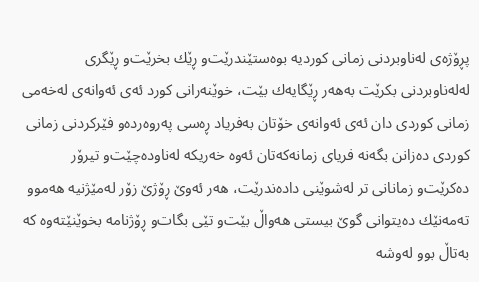پڕۆژه‌ی‌ له‌ناوبردنی‌ زمانی‌ كوردیه‌ بوه‌ستێندرێت‌و ڕێك بخرێت‌و ڕێگری‌ له‌له‌ناوبردنی‌ بكرێت به‌هه‌ر ڕێگایه‌ك بێت، خوێنه‌رانی‌ كورد ئه‌ی‌ ئه‌وانه‌ی‌ له‌خه‌می‌ زمانی‌ كوردی‌ دان ئه‌ی‌ ئه‌وانه‌ی‌ خۆتان به‌فریاد ڕه‌سی‌ په‌روه‌رده‌و فێركردنی‌ زمانی‌ كوردی‌ ده‌زانن بگه‌نه‌ فریای‌ زمانه‌كه‌تان ئه‌وه‌ خه‌ریكه‌ له‌ناوده‌چێت‌و تیرۆر ده‌كرێت‌و زمانانی‌ تر له‌شوێنی‌ داده‌ندرێت، هه‌ر ئه‌وێ‌ ڕۆژێ‌ زۆر له‌مێژنیه‌ هه‌موو ته‌مه‌نێك ده‌یتوانی‌ گوێ‌ بیستی‌ هه‌واڵ بێت‌و تێی‌ بگات‌و ڕۆژنامه‌ بخوێنێته‌وه‌ كه‌ به‌تاڵ بوو له‌وشه‌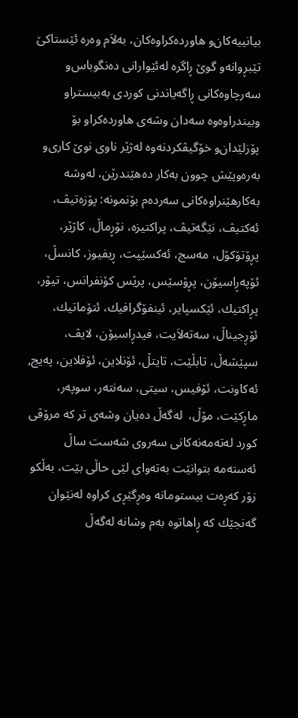بیانییه‌كان‌و هاورده‌كراوه‌كان، به‌لاَم وه‌ره‌ ئێستاكێ‌ تێبڕوانه‌و گوێ‌ ڕاگره‌ له‌ئێوارانی‌ ده‌نگوباس‌و سه‌رچاوه‌كانی‌ ڕاگه‌یاندنی‌ كوردی‌ به‌بیستراو وبیندراوه‌وه‌ سه‌دان وشه‌ی‌ هاورده‌كراو بۆ پۆزلێدان‌و خۆگیڤكردنه‌وه‌ له‌ژێر ناوی‌ نوێ كاری‌‌و به‌ره‌وپێش چوون به‌كار ده‌هێندرێن، له‌وشه‌ به‌كارهێنراوه‌كانی‌ سه‌رده‌م بۆنمونه‌: پۆزه‌تیڤ، ئه‌كتیڤ، نێگه‌تیڤ، پراكتیزه‌، نۆڕماڵ، كاژێر، پڕۆتۆكۆل، مه‌سج، ئه‌كسێپت، ڕیفیوز، كانسڵ، ئۆپه‌ڕاسیۆن، پڕۆسێس، پرێس كۆنفرانس، تیۆر، پڕاكتیك، ئێكسپایر، ئینفۆگرافیك، ئتۆماتیك، ئۆڕجیناڵ، سه‌ته‌لاَیت، فیدڕاسیۆن، لایڤ، سپێشه‌ڵ، تابڵێت، تایتڵ، ئۆنلاین، ئۆفلاین، په‌یج, ئه‌كاونت، ئۆفیس، سیتی‌، سه‌نته‌ر، سوپه‌ر، ماڕكێت، مۆڵ،  له‌گه‌ڵ ده‌یان وشه‌ی‌ تر كه‌ مرۆڤی‌ كورد له‌ته‌مه‌نه‌كانی‌ سه‌روی‌ شه‌ست ساڵ ئه‌سته‌مه‌ بتوانێت به‌ته‌وای‌ لێی‌ حاڵی‌ بێت، به‌ڵكو زۆر كه‌ڕه‌ت بیستومانه‌ وه‌ڕگێڕی‌ كراوه‌ له‌نێوان گه‌نجێك كه‌ ڕاهاتوه‌ به‌م وشانه‌ له‌گه‌ڵ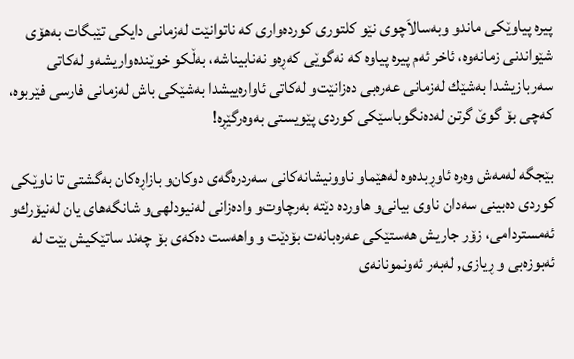پیره‌ پیاوێكی‌ ماندو وبه‌سالاَچوی‌ نێو كلتوری‌ كورده‌واری‌ كه‌ ناتوانێت له‌زمانی‌ دایكی‌ تێبگات به‌هۆی‌ شێواندنی‌ زمانه‌وه‌، ئاخر ئه‌م پیره‌ پیاوه‌ كه‌ نه‌گوێی‌ كه‌ڕه‌و نه‌نابیناشه‌، به‌ڵكو خوێنده‌واریشه‌و له‌كاتی‌ سه‌ربازیشدا به‌شێك له‌زمانی‌ عه‌ره‌بی‌ ده‌زانێت‌و له‌كاتی‌ ئاواره‌ییشدا به‌شێكی‌ باش له‌زمانی‌ فارسی‌ فێربوه‌، كه‌چی‌ بۆ گوێ‌ گرتن له‌ده‌نگوباسێكی‌ كوردی‌ پێویستی‌ به‌وه‌رگێڕه‌!

بێجگه‌ له‌مه‌ش وه‌ره‌ ئاوڕبده‌وه‌ له‌هێماو ناوونیشانه‌كانی‌ سه‌ردره‌گه‌ی‌ دوكان‌و بازاڕه‌كان به‌گشتی‌ تا ناوێكی‌ كوردی‌ ده‌بینی‌ سه‌دان ناوی‌ بیانی‌‌و هاورده‌ دێته‌ به‌رچاوت‌و واده‌زانی‌ له‌نیودلهی‌‌و شانگه‌های‌ یان له‌نیۆرك‌و ئه‌مستردامی‌، زۆر جاریش هه‌ستێكی‌ عه‌ره‌بانه‌ت بۆدێت و واهه‌ست ده‌كه‌ی‌ بۆ چه‌ند ساتێكیش بێت له‌ ئه‌بوزه‌بی‌ و ڕیازی‌, له‌به‌ر ئه‌ونمونانه‌ی‌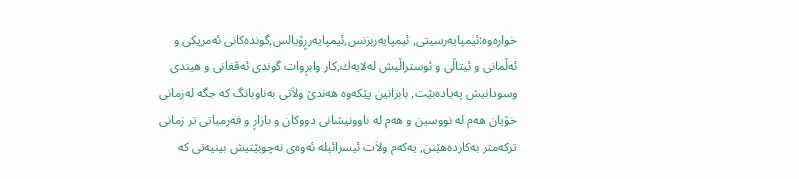خواره‌وه‌:ئیمپایه‌رسیتی‌, ئیمپایه‌ربزنس,ئیمپایه‌رڕۆیالس,گونده‌كانی‌ ئه‌مریكی‌ و ئه‌ڵمانی‌ و ئیتاڵی‌ و ئوستراڵیش له‌لایه‌ك,كار وابڕوات گوندی‌ ئه‌ڤغانی‌ و هیندی وسودانیش په‌یاده‌بێت, بابزانین پێكه‌وه‌ هه‌ندێ‌ ولاَتی‌ به‌ناوبانگ كه‌ جگه‌ له‌زمانی‌ خۆیان هه‌م له‌ نووسین و هه‌م له‌ ناوونیشانی‌ دووكان و بازاڕ و فه‌رمیاتی‌ تر زمانی‌ تركه‌متر به‌كارده‌هێنن, یه‌كه‌م ولاَت ئیسرائیله‌ ئه‌وه‌ی‌ نه‌چوبێتیش بینیه‌تی‌ كه‌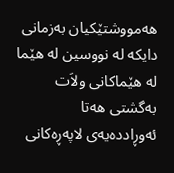هه‌مووشتێكیان به‌زمانی‌ دایكه‌ له‌ نووسین له‌ هێما له‌ هێماكانی‌ ولاَت به‌گشتی‌ هه‌تا ئه‌وڕادده‌یه‌ی‌ لاپه‌ڕه‌كانی‌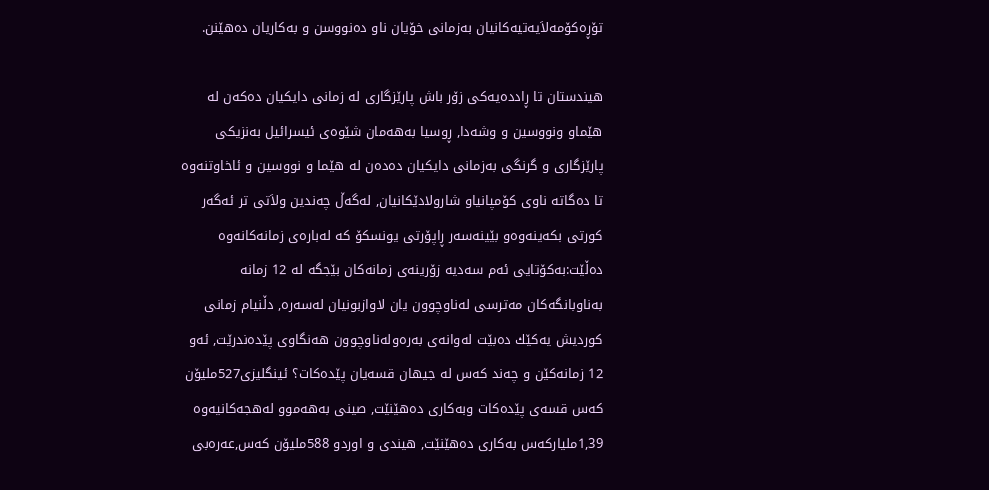تۆڕه‌كۆمه‌لاَیه‌تیه‌كانیان به‌زمانی‌ خۆیان ناو ده‌نووسن و به‌كاریان ده‌هێنن.

هیندستان تا ڕادده‌یه‌كی‌ زۆر باش پارێزگاری‌ له‌ زمانی‌ دایكیان ده‌كه‌ن له‌ هێماو ونووسین و وشه‌دا, ڕوسیا به‌هه‌مان شێوه‌ی‌ ئیسرائیل به‌نزیكی‌ پارێزگاری‌ و گرنگی‌ به‌زمانی‌ دایكیان ده‌ده‌ن له‌ هێما و نووسین و ئاخاوتنه‌وه‌ تا ده‌گاته‌ ناوی‌ كۆمپانیاو شارولادێكانیان, له‌گه‌ڵ چه‌ندین ولاَتی‌ تر ئه‌گه‌ر كورتی‌ بكه‌ینه‌وه‌و بێینه‌سه‌ر ڕاپۆرتی‌ یونسكۆ كه‌ له‌باره‌ی‌ زمانه‌كانه‌وه‌ ده‌ڵێت:به‌كۆتایی‌ ئه‌م سه‌دیه‌ زۆرینه‌ی‌ زمانه‌كان بێجگه‌ له‌ 12 زمانه‌ به‌ناوبانگه‌كان مه‌ترسی‌ له‌ناوچوون یان لاوازبونیان له‌سه‌ره‌, دڵنیام زمانی‌ كوردیش یه‌كێك ده‌بێت له‌وانه‌ی‌ به‌ره‌وله‌ناوچوون هه‌نگاوی‌ پێده‌ندرێت, ئه‌و 12 زمانه‌كێن و چه‌ند كه‌س له‌ جیهان قسه‌یان پێده‌كات؟ ئینگلیزی‌527ملیۆن كه‌س قسه‌ی‌ پێده‌كات وبه‌كاری‌ ده‌هێنێت, صینی‌ به‌هه‌موو له‌هجه‌كانیه‌وه‌ 1,39ملیاركه‌س به‌كاری‌ ده‌هێنێت, هیندی‌ و اوردو 588ملیۆن كه‌س,عه‌ره‌بی‌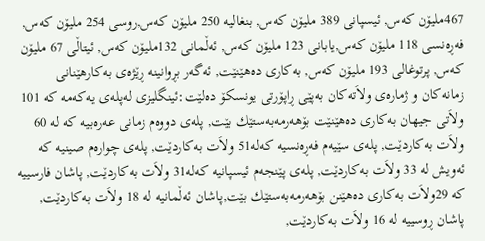467ملیۆن كه‌س, ئیسپانی‌ 389 ملیۆن كه‌س, بنغالیه‌ 250 ملیۆن كه‌س,روسی‌ 254 ملیۆن كه‌س, فه‌ڕه‌نسی‌ 118 ملیۆن كه‌س,یابانی‌ 123 ملیۆن كه‌س, ئه‌ڵمانی‌ 132ملیۆن كه‌س, ئیتاڵی‌ 67 ملیۆن كه‌س, پرتوغالی‌ 193 ملیۆن كه‌س, به‌كاری‌ ده‌هێنێت, ئه‌گه‌ر بڕوانینه‌ ڕێژه‌ی‌ به‌كارهێنانی‌ زمانه‌كان و ژماره‌ی‌ ولاَته‌كان به‌پێی‌ ڕاپۆرتی‌ یونسكۆ ده‌لێت:ئینگلیزی‌ له‌پله‌ی‌ یه‌كه‌مه‌ كه‌ 101 ولاَتی‌ جیهان به‌كاری‌ ده‌هێنێت بۆهه‌رمه‌به‌ستێك بێت, پله‌ی‌ دووه‌م زمانی‌ عه‌ره‌بیه‌ كه‌ له‌ 60 ولاَت به‌كاردێت, پله‌ی‌ سێیه‌م فه‌ڕه‌نسیه‌ كه‌له‌51 ولاَت به‌كاردێت, پله‌ی‌ چواره‌م صینیه‌ كه‌ ئه‌ویش له‌ 33 ولاَت به‌كاردێت, پله‌ی‌ پێنجه‌م ئیسپانیه‌ كه‌له‌31 ولاَت به‌كاردێت, پاشان فارسییه‌ كه‌ 29ولاَت به‌كاری‌ ده‌هێنن بۆهه‌رمه‌به‌ستێك بێت,پاشان ئه‌ڵمانیه‌ له‌ 18 ولاَت به‌كاردێت, پاشان ڕوسییه‌ له‌ 16 ولاَت به‌كاردێت,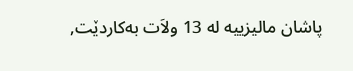پاشان مالیزییه‌ له‌ 13 ولاَت به‌كاردێت,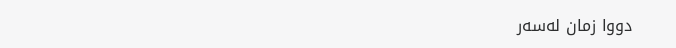دووا زمان له‌سه‌ر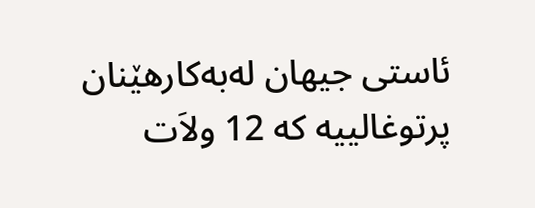ئاستی‌ جیهان له‌به‌كارهێنان پرتوغالییه‌ كه‌ 12 ولاَت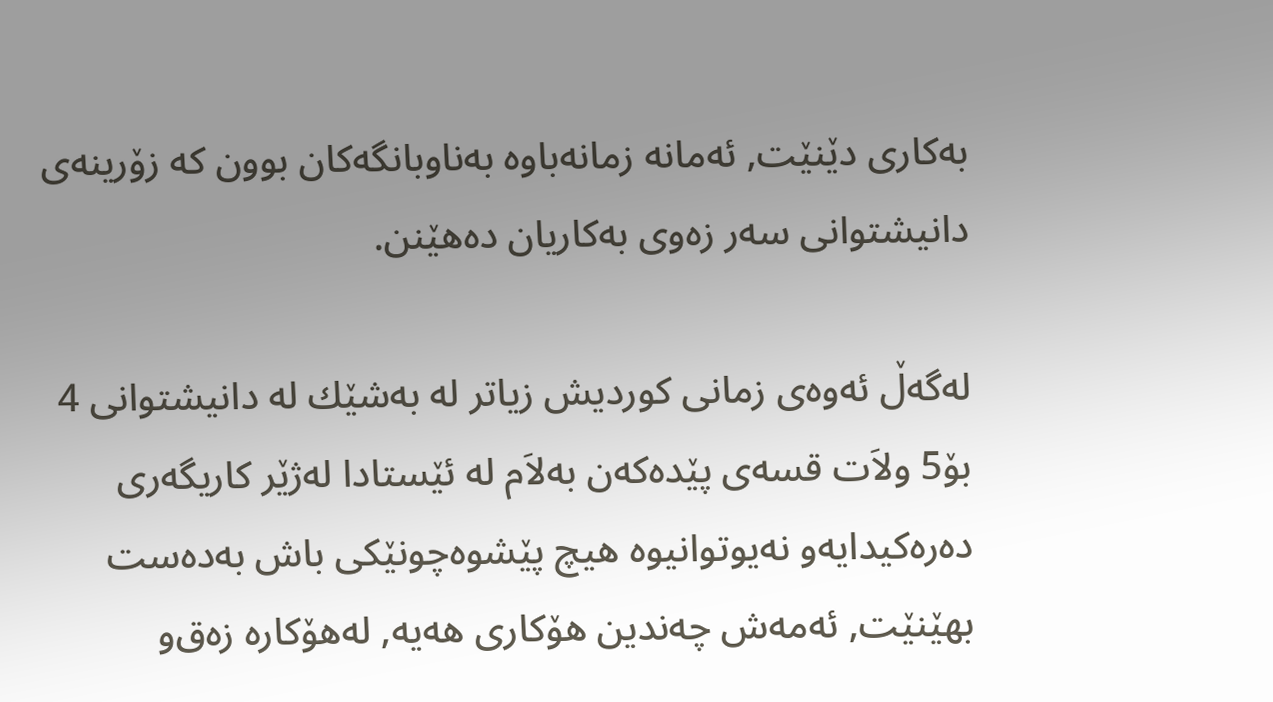به‌كاری‌ دێنێت, ئه‌مانه‌ زمانه‌باوه‌ به‌ناوبانگه‌كان بوون كه‌ زۆرینه‌ی‌ دانیشتوانی‌ سه‌ر زه‌وی‌ به‌كاریان ده‌هێنن.

له‌گه‌ڵ ئه‌وه‌ی‌ زمانی‌ كوردیش زیاتر له‌ به‌شێك له‌ دانیشتوانی‌ 4 بۆ5 ولاَت قسه‌ی‌ پێده‌كه‌ن به‌لاَم له‌ ئێستادا له‌ژێر كاریگه‌ری‌ ده‌ره‌كیدایه‌و نه‌یوتوانیوه‌ هیچ پێشوه‌چونێكی‌ باش به‌ده‌ست بهێنێت, ئه‌مه‌ش چه‌ندین هۆكاری‌ هه‌یه‌, له‌هۆكاره‌ زه‌ق‌و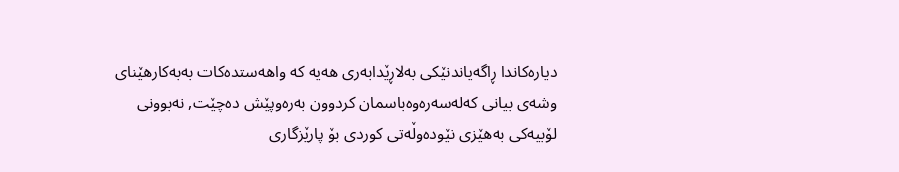دیاره‌كاندا ڕاگه‌یاندنێكی‌ به‌لاڕێدابه‌ری‌ هه‌یه‌ كه‌ واهه‌ستده‌كات به‌به‌كارهێنای‌ وشه‌ی‌ بیانی‌ كه‌له‌سه‌ره‌وه‌باسمان كردوون به‌ره‌وپێش ده‌چێت, نه‌بوونی‌ لۆبیه‌كی‌ به‌هێزی‌ نێوده‌وڵه‌تی‌ كوردی‌ بۆ پارێزگاری‌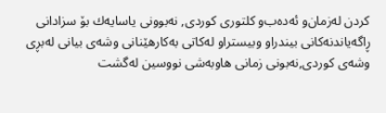كردن له‌زمان‌و ئه‌ده‌ب‌و كلتوری‌ كوردی‌, نه‌بوونی‌ یاسایه‌ك بۆ سزادانی‌ ڕاگه‌یاندنه‌كانی‌ بیندراو وبیستراو له‌كاتی‌ به‌كارهێنانی‌ وشه‌ی‌ بیانی‌ له‌بڕی‌ وشه‌ی‌ كوردی‌,نه‌بونی‌ زمانی‌ هاوبه‌شی‌ نووسین له‌گشت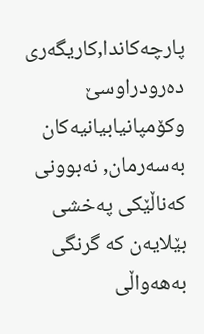پارچه‌كاندا,كاریگه‌ری‌ ده‌رودراوسێ‌ وكۆمپانیابیانیه‌كان به‌سه‌رمان, نه‌بوونی‌ كه‌ناڵێكی‌ په‌خشی‌ بێلایه‌ن كه‌ گرنگی‌ به‌هه‌واڵی‌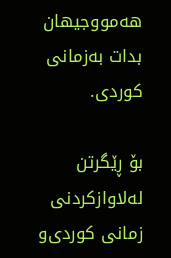هه‌مووجیهان بدات به‌زمانی‌ كوردی‌.

بۆ ڕێگرتن له‌لاوازكردنی‌ زمانی‌ كوردی‌‌و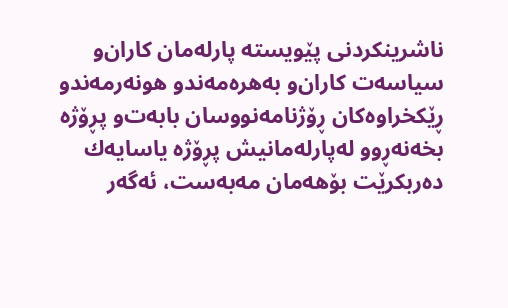ناشرینكردنی‌ پێویسته‌ پارله‌مان كاران‌و سیاسه‌ت كاران‌و به‌هره‌مه‌ندو هونه‌رمه‌ندو ڕێكخراوه‌كان ڕۆژنامه‌نووسان بابه‌ت‌و پڕۆژه‌ بخه‌نه‌ڕوو له‌پارله‌مانیش پڕۆژه‌ یاسایه‌ك ده‌ربكرێت بۆهه‌مان مه‌به‌ست، ئه‌گه‌ر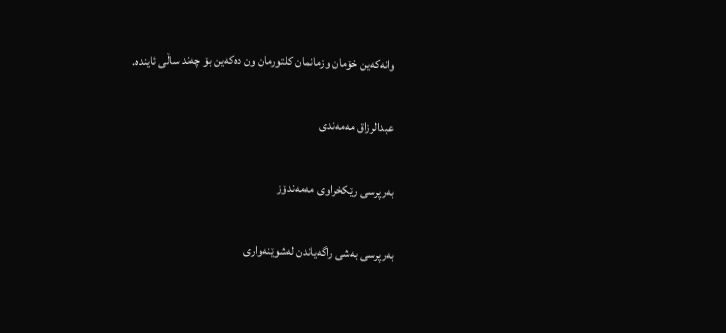وانه‌كه‌ین خۆمان وزمانمان كلتورمان ون ده‌كه‌ین بۆ چه‌ند ساڵی‌ ئاینده‌.

عبدالرزاق مەمەندی

بەرپرسی رێکخراوی مەمەندۆز

بەرپرسی بەشی راگەیاندن لەشوێنەواری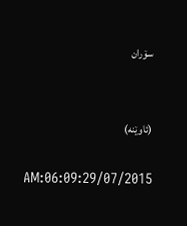سۆران


(ئاوێنه‌)

AM:06:09:29/07/2015